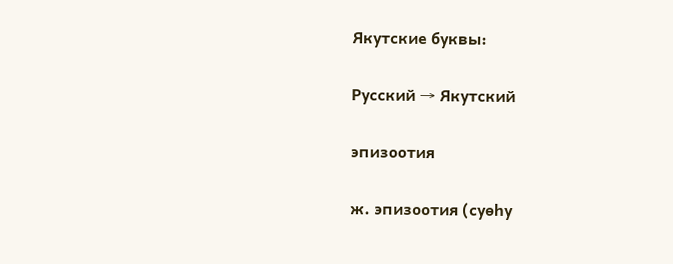Якутские буквы:

Русский → Якутский

эпизоотия

ж. эпизоотия (суөһу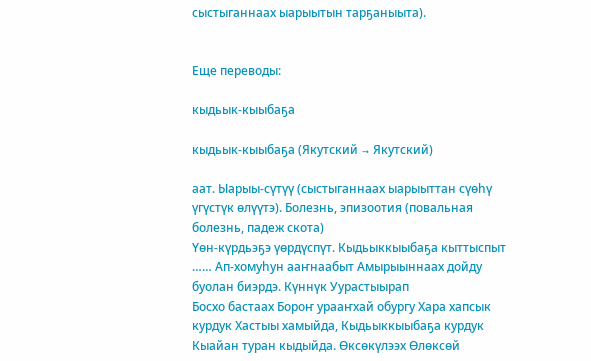сыстыганнаах ыарыытын тарҕаныыта).


Еще переводы:

кыдьык-кыыбаҕа

кыдьык-кыыбаҕа (Якутский → Якутский)

аат. Ыарыы-сүтүү (сыстыганнаах ыарыыттан сүөһү үгүстүк өлүүтэ). Болезнь, эпизоотия (повальная болезнь, падеж скота)
Үөн-күрдьэҕэ үөрдүспүт. Кыдьыккыыбаҕа кыттыспыт …… Ап-хомуһун ааҥнаабыт Амырыыннаах дойду буолан биэрдэ. Күннүк Уурастыырап
Босхо бастаах Бороҥ урааҥхай обургу Хара хапсык курдук Хастыы хамыйда, Кыдьыккыыбаҕа курдук Кыайан туран кыдыйда. Өксөкүлээх Өлөксөй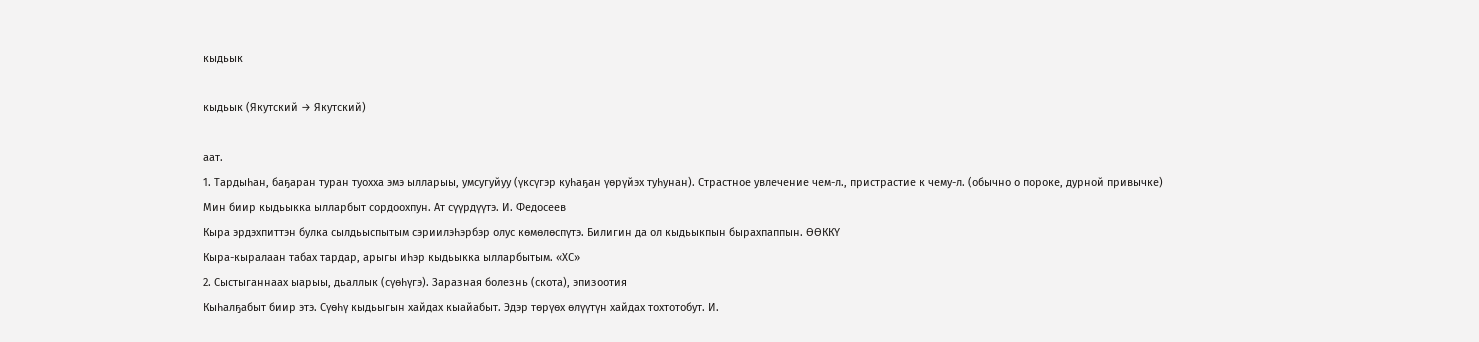кыдьык

кыдьык (Якутский → Якутский)

аат.
1. Тардыһан, баҕаран туран туохха эмэ ылларыы, умсугуйуу (үксүгэр куһаҕан үөрүйэх туһунан). Страстное увлечение чем-л., пристрастие к чему-л. (обычно о пороке, дурной привычке)
Мин биир кыдьыкка ылларбыт сордоохпун. Ат сүүрдүүтэ. И. Федосеев
Кыра эрдэхпиттэн булка сылдьыспытым сэриилэһэрбэр олус көмөлөспүтэ. Билигин да ол кыдьыкпын бырахпаппын. ӨӨККҮ
Кыра-кыралаан табах тардар, арыгы иһэр кыдьыкка ылларбытым. «ХС»
2. Сыстыганнаах ыарыы, дьаллык (сүөһүгэ). Заразная болезнь (скота), эпизоотия
Кыһалҕабыт биир этэ. Сүөһү кыдьыгын хайдах кыайабыт. Эдэр төрүөх өлүүтүн хайдах тохтотобут. И.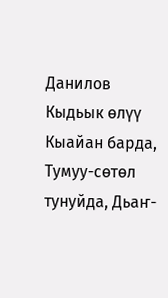Данилов
Кыдьык өлүү Кыайан барда, Тумуу-сөтөл тунуйда, Дьаҥ-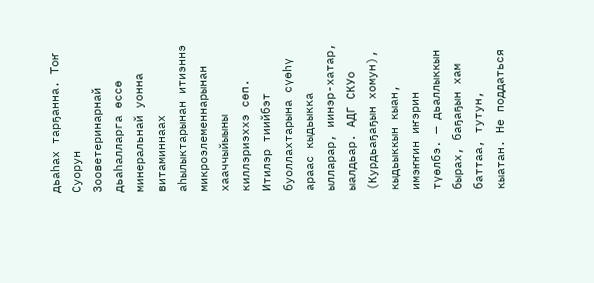дьаһах тарҕанна. Тоҥ Суорун
Зооветеринарнай дьаһалларга өссө минеральнай уонна витаминнаах аһылыктарынан итиэннэ микроэлеменнарынан хааччыйыыны киллэриэххэ сөп. Итилэр тиийбэт буоллахтарына сүөһү араас кыдьыкка ылларар, иинэр-хатар, ыалдьар. АДГ СКУо
(Курдьаҕаҕын хомун), кыдьыккын кыан, имэҥҥин иҥэрин түөлбэ. — дьаллыккын бырах, баҕаҕын хам баттаа, тутун, кыатан. Не поддаться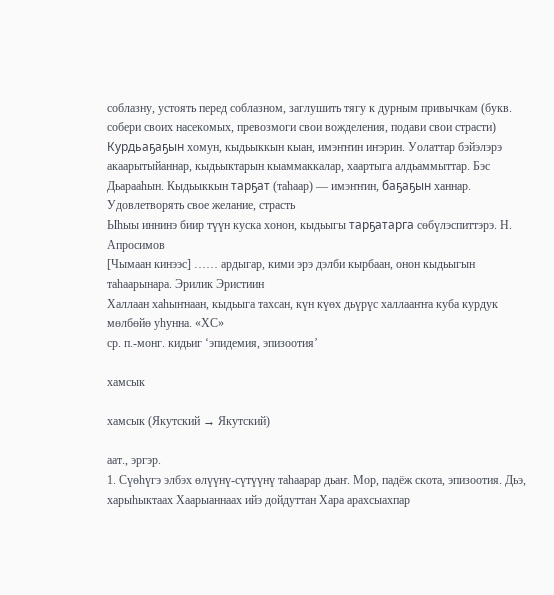соблазну, устоять перед соблазном, заглушить тягу к дурным привычкам (букв. собери своих насекомых, превозмоги свои вожделения, подави свои страсти)
Курдьаҕаҕын хомун, кыдьыккын кыан, имэҥҥин иҥэрин. Уолаттар бэйэлэрэ акаарытыйаннар, кыдьыктарын кыаммаккалар, хаартыга алдьаммыттар. Бэс Дьарааһын. Кыдьыккын тарҕат (таһаар) — имэҥҥин, баҕаҕын ханнар. Удовлетворять свое желание, страсть
Ыһыы иннинэ биир түүн куска хонон, кыдьыгы тарҕатарга сөбүлэспиттэрэ. Н. Апросимов
[Чымаан кинээс] …… ардыгар, кими эрэ дэлби кырбаан, онон кыдьыгын таһаарынара. Эрилик Эристиин
Халлаан хаһыҥнаан, кыдьыга тахсан, күн күөх дьүрүс халлааҥҥа куба курдук мөлбөйө уһунна. «ХС»
ср. п.-монг. кидьиг ‘эпидемия, эпизоотия’

хамсык

хамсык (Якутский → Якутский)

аат., эргэр.
1. Сүөһүгэ элбэх өлүүнү-сүтүүнү таһаарар дьаҥ. Мор, падёж скота, эпизоотия. Дьэ, харыһыктаах Хаарыаннаах ийэ дойдуттан Хара арахсыахпар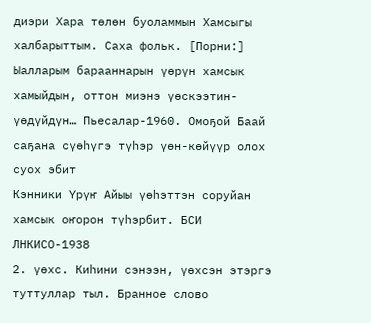диэри Хара төлөн буоламмын Хамсыгы халбарыттым. Саха фольк. [Порни:] Ыалларым барааннарын үөрүн хамсык хамыйдын, оттон миэнэ үөскээтин-үөдүйдүн… Пьесалар-1960. Омоҕой Баай саҕана сүөһүгэ түһэр үөн-көйүүр олох суох эбит
Кэнники Үрүҥ Айыы үөһэттэн соруйан хамсык оҥорон түһэрбит. БСИ ЛНКИСО-1938
2. үөхс. Киһини сэнээн, үөхсэн этэргэ туттуллар тыл. Бранное слово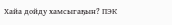Хайа дойду хамсыгаҕын? ПЭК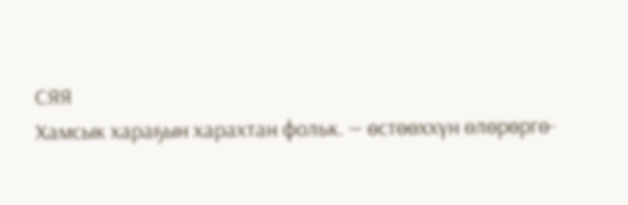СЯЯ
Хамсык хараҕын харахтан фольк. — өстөөххүн өлөрөргө-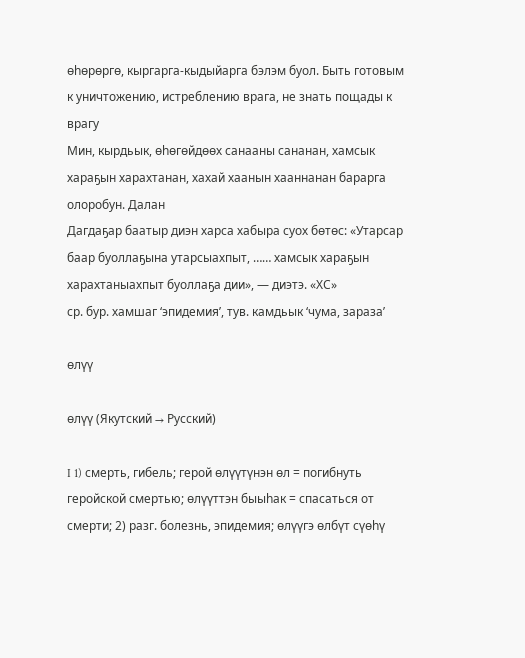өһөрөргө, кыргарга-кыдыйарга бэлэм буол. Быть готовым к уничтожению, истреблению врага, не знать пощады к врагу
Мин, кырдьык, өһөгөйдөөх санааны сананан, хамсык хараҕын харахтанан, хахай хаанын хааннанан барарга олоробун. Далан
Дагдаҕар баатыр диэн харса хабыра суох бөтөс: «Утарсар баар буоллаҕына утарсыахпыт, …… хамсык хараҕын харахтаныахпыт буоллаҕа дии», — диэтэ. «ХС»
ср. бур. хамшаг ‘эпидемия’, тув. камдьык ‘чума, зараза’

өлүү

өлүү (Якутский → Русский)

I 1) смерть, гибель; герой өлүүтүнэн өл = погибнуть геройской смертью; өлүүттэн быыһак = спасаться от смерти; 2) разг. болезнь, эпидемия; өлүүгэ өлбүт сүөһү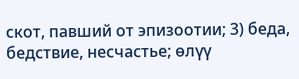скот, павший от эпизоотии; 3) беда, бедствие, несчастье; өлүү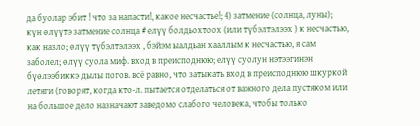да буолар эбит ! что за напасти!, какое несчастье!; 4) затмение (солнца, луны); күн өлүүтэ затмение солнца # елүү болдьохтоох (или түбэлтэлээх ) к несчастью, как назло; өлүү түбэлтэлээх , бэйэм ыалдьан хааллым к несчастью, я сам заболел; өлүү суола миф. вход в преисподнюю; елүү суолун нэтээгинэн бүөлээбиккэ дылы погов. всё равно, что затыкать вход в преисподнюю шкуркой летяги (говорят, когда кто-л. пытается отделаться от важного дела пустяком или на большое дело назначают заведомо слабого человека, чтобы только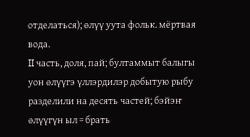отделаться); өлүү уута фольк. мёртвая вода.
II часть, доля, пай; бултаммыт балыгы уон өлүүгэ үллэрдилэр добытую рыбу разделили на десять частей; бэйэҥ өлүүгүн ыл = брать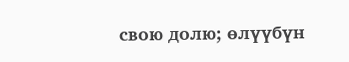свою долю; өлүүбүн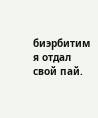биэрбитим я отдал свой пай.